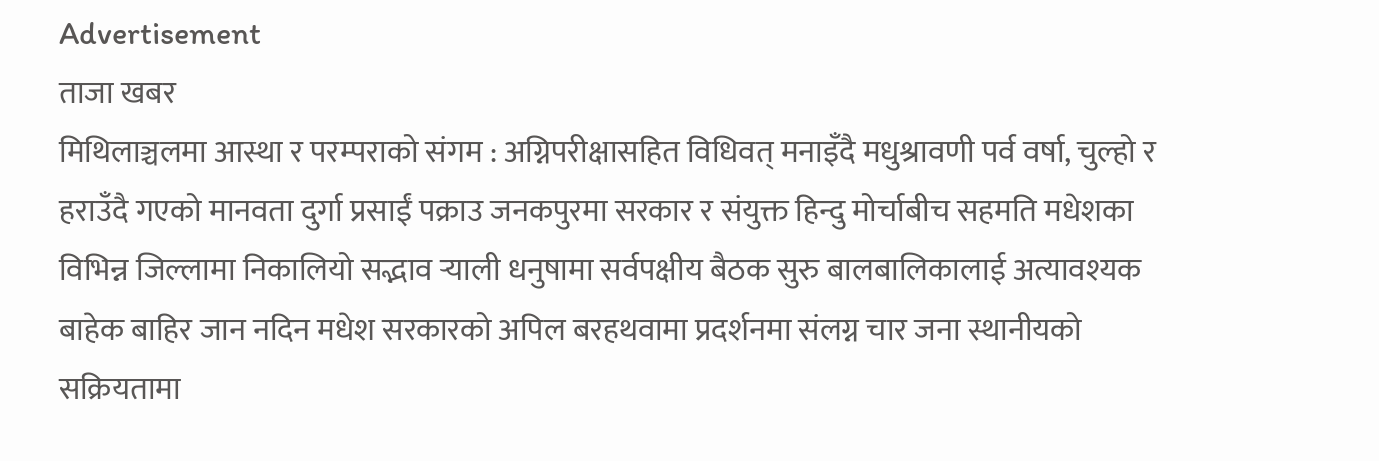Advertisement
ताजा खबर
मिथिलाञ्चलमा आस्था र परम्पराको संगम : अग्निपरीक्षासहित विधिवत् मनाइँदै मधुश्रावणी पर्व वर्षा, चुल्हो र हराउँदै गएको मानवता दुर्गा प्रसाईं पक्राउ जनकपुरमा सरकार र संयुक्त हिन्दु मोर्चाबीच सहमति मधेशका विभिन्न जिल्लामा निकालियो सद्भाव र्‍याली धनुषामा सर्वपक्षीय बैठक सुरु बालबालिकालाई अत्यावश्यक बाहेक बाहिर जान नदिन मधेश सरकारको अपिल बरहथवामा प्रदर्शनमा संलग्न चार जना स्थानीयको सक्रियतामा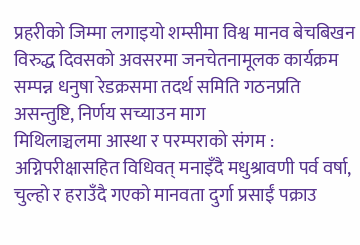प्रहरीको जिम्मा लगाइयो शम्सीमा विश्व मानव बेचबिखन विरुद्ध दिवसको अवसरमा जनचेतनामूलक कार्यक्रम सम्पन्न धनुषा रेडक्रसमा तदर्थ समिति गठनप्रति असन्तुष्टि, निर्णय सच्याउन माग
मिथिलाञ्चलमा आस्था र परम्पराको संगम : अग्निपरीक्षासहित विधिवत् मनाइँदै मधुश्रावणी पर्व वर्षा, चुल्हो र हराउँदै गएको मानवता दुर्गा प्रसाईं पक्राउ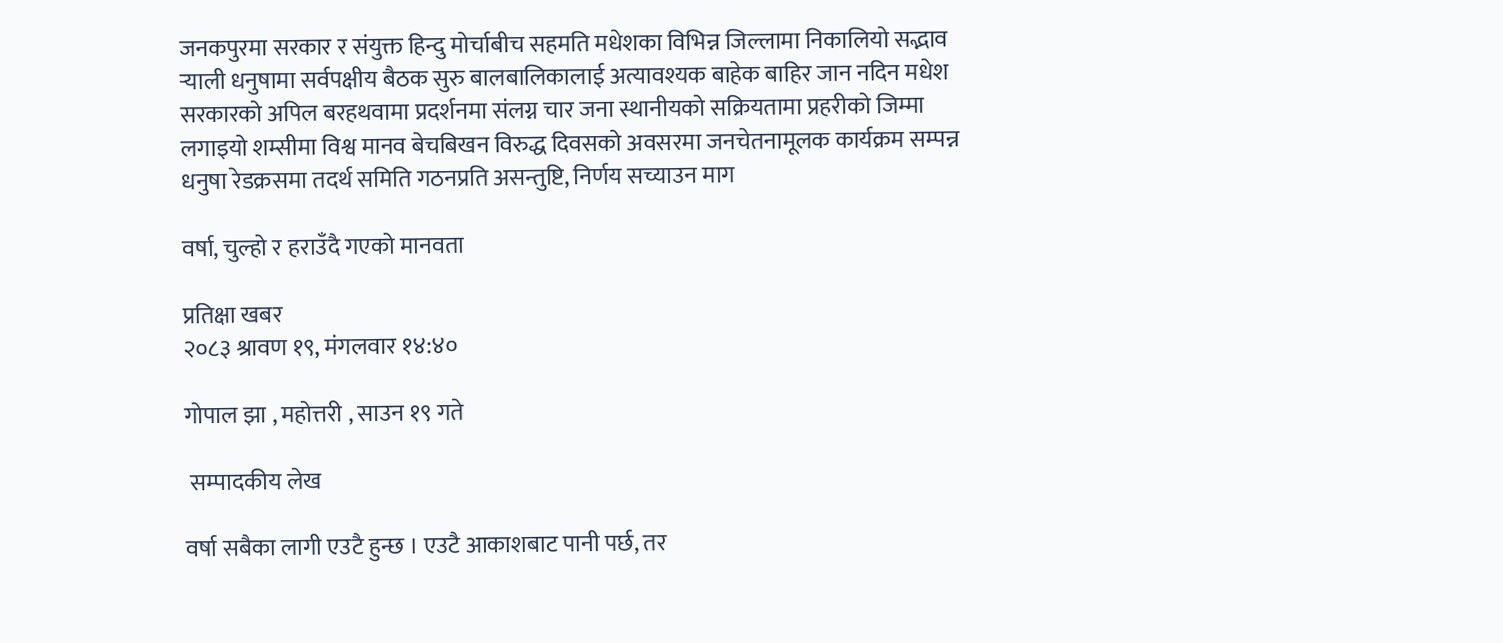जनकपुरमा सरकार र संयुक्त हिन्दु मोर्चाबीच सहमति मधेशका विभिन्न जिल्लामा निकालियो सद्भाव र्‍याली धनुषामा सर्वपक्षीय बैठक सुरु बालबालिकालाई अत्यावश्यक बाहेक बाहिर जान नदिन मधेश सरकारको अपिल बरहथवामा प्रदर्शनमा संलग्न चार जना स्थानीयको सक्रियतामा प्रहरीको जिम्मा लगाइयो शम्सीमा विश्व मानव बेचबिखन विरुद्ध दिवसको अवसरमा जनचेतनामूलक कार्यक्रम सम्पन्न धनुषा रेडक्रसमा तदर्थ समिति गठनप्रति असन्तुष्टि, निर्णय सच्याउन माग

वर्षा, चुल्हो र हराउँदै गएको मानवता

प्रतिक्षा खबर
२०८३ श्रावण १९, मंगलवार १४:४०

गोपाल झा , महोत्तरी , साउन १९ गते

 सम्पादकीय लेख

वर्षा सबैका लागी एउटै हुन्छ । एउटै आकाशबाट पानी पर्छ, तर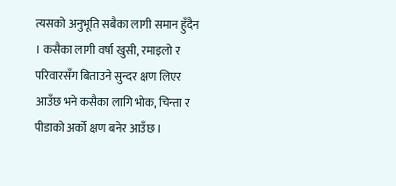त्यसको अनुभूति सबैका लागी समान हुँदैन । कसैका लागी वर्षा खुसी, रमाइलो र परिवारसँग बिताउने सुन्दर क्षण लिएर आउँछ भने कसैका लागि भोक, चिन्ता र पीडाको अर्को क्षण बनेर आउँछ ।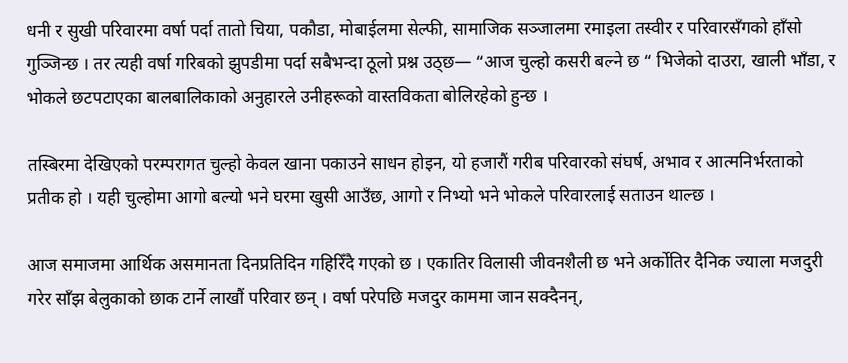धनी र सुखी परिवारमा वर्षा पर्दा तातो चिया, पकौडा, मोबाईलमा सेल्फी, सामाजिक सञ्जालमा रमाइला तस्वीर र परिवारसँगको हाँसो गुञ्जिन्छ । तर त्यही वर्षा गरिबको झुपडीमा पर्दा सबैभन्दा ठूलो प्रश्न उठ्छ— “आज चुल्हो कसरी बल्ने छ “ भिजेको दाउरा, खाली भाँडा, र भोकले छटपटाएका बालबालिकाको अनुहारले उनीहरूको वास्तविकता बोलिरहेको हुन्छ ।

तस्बिरमा देखिएको परम्परागत चुल्हो केवल खाना पकाउने साधन होइन, यो हजारौं गरीब परिवारको संघर्ष, अभाव र आत्मनिर्भरताको प्रतीक हो । यही चुल्होमा आगो बल्यो भने घरमा खुसी आउँछ, आगो र निभ्यो भने भोकले परिवारलाई सताउन थाल्छ ।

आज समाजमा आर्थिक असमानता दिनप्रतिदिन गहिरिँदै गएको छ । एकातिर विलासी जीवनशैली छ भने अर्कोतिर दैनिक ज्याला मजदुरी गरेर साँझ बेलुकाको छाक टार्ने लाखौं परिवार छन् । वर्षा परेपछि मजदुर काममा जान सक्दैनन्,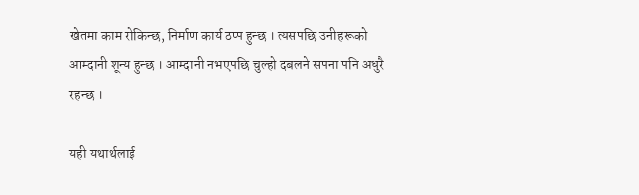खेतमा काम रोकिन्छ, निर्माण कार्य ठप्प हुन्छ । त्यसपछि उनीहरूको आम्दानी शून्य हुन्छ । आम्दानी नभएपछि चुल्हो दबलने सपना पनि अधुरै रहन्छ ।

यही यथार्थलाई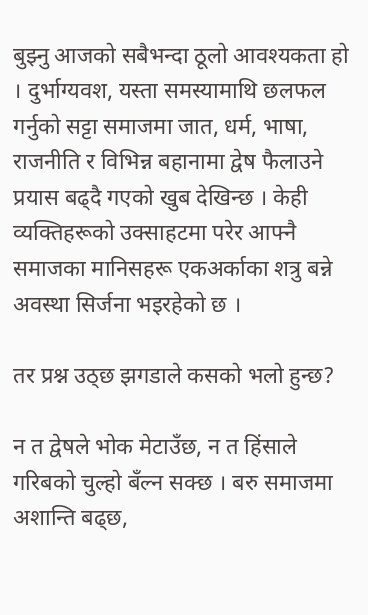बुझ्नु आजको सबैभन्दा ठूलो आवश्यकता हो । दुर्भाग्यवश, यस्ता समस्यामाथि छलफल गर्नुको सट्टा समाजमा जात, धर्म, भाषा, राजनीति र विभिन्न बहानामा द्वेष फैलाउने प्रयास बढ्दै गएको खुब देखिन्छ । केही व्यक्तिहरूको उक्साहटमा परेर आफ्नै समाजका मानिसहरू एकअर्काका शत्रु बन्ने अवस्था सिर्जना भइरहेको छ ।

तर प्रश्न उठ्छ झगडाले कसको भलो हुन्छ?

न त द्वेषले भोक मेटाउँछ, न त हिंसाले गरिबको चुल्हो बँल्न सक्छ । बरु समाजमा अशान्ति बढ्छ,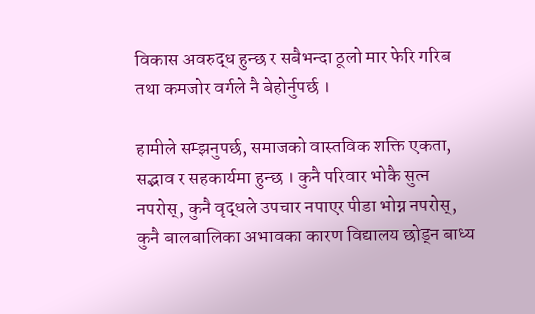विकास अवरुद्ध हुन्छ र सबैभन्दा ठूलो मार फेरि गरिब तथा कमजोर वर्गले नै बेहोर्नुपर्छ ।

हामीले सम्झनुपर्छ, समाजको वास्तविक शक्ति एकता, सद्भाव र सहकार्यमा हुन्छ । कुनै परिवार भोकै सुत्न नपरोस्, कुनै वृद्धले उपचार नपाएर पीडा भोग्न नपरोस्, कुनै बालबालिका अभावका कारण विद्यालय छोड्न बाध्य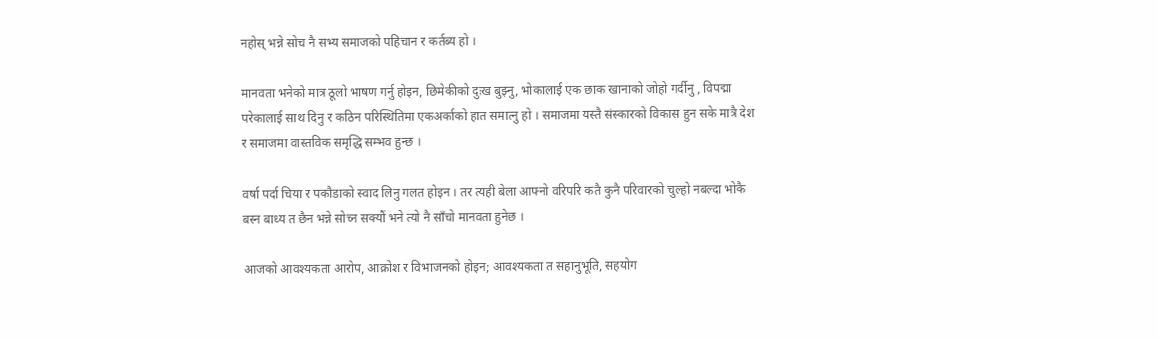नहोस् भन्ने सोच नै सभ्य समाजको पहिचान र कर्तब्य हो ।

मानवता भनेको मात्र ठूलो भाषण गर्नु होइन, छिमेकीको दुःख बुझ्नु, भोकालाई एक छाक खानाको जोहो गर्दीनु , विपद्मा परेकालाई साथ दिनु र कठिन परिस्थितिमा एकअर्काको हात समात्नु हो । समाजमा यस्तै संस्कारको विकास हुन सके मात्रै देश र समाजमा वास्तविक समृद्धि सम्भव हुन्छ ।

वर्षा पर्दा चिया र पकौडाको स्वाद लिनु गलत होइन । तर त्यही बेला आफ्नो वरिपरि कतै कुनै परिवारको चुल्हो नबल्दा भोकै बस्न बाध्य त छैन भन्ने सोच्न सक्यौं भने त्यो नै साँचो मानवता हुनेछ ।

आजको आवश्यकता आरोप, आक्रोश र विभाजनको होइन; आवश्यकता त सहानुभूति, सहयोग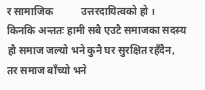र सामाजिक           उत्तरदायित्वको हो । किनकि अन्ततः हामी सबै एउटै समाजका सदस्य हौ समाज जल्यो भने कुनै घर सुरक्षित रहँदैन, तर समाज बाँच्यो भने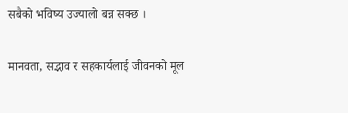सबैको भविष्य उज्यालो बन्न सक्छ ।

मानवता, सद्भाव र सहकार्यलाई जीवनको मूल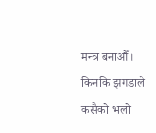मन्त्र बनाऔँ। किनकि झगडाले कसैको भलो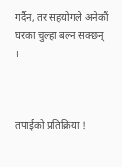गर्दैन, तर सहयोगले अनेकौं घरका चुल्हा बल्न सक्छन् ।



तपाईको प्रतिक्रिया !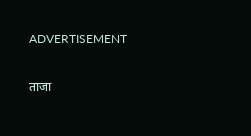ADVERTISEMENT

ताजा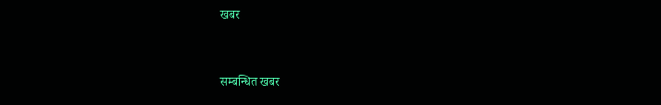खबर


सम्बन्धित खबर